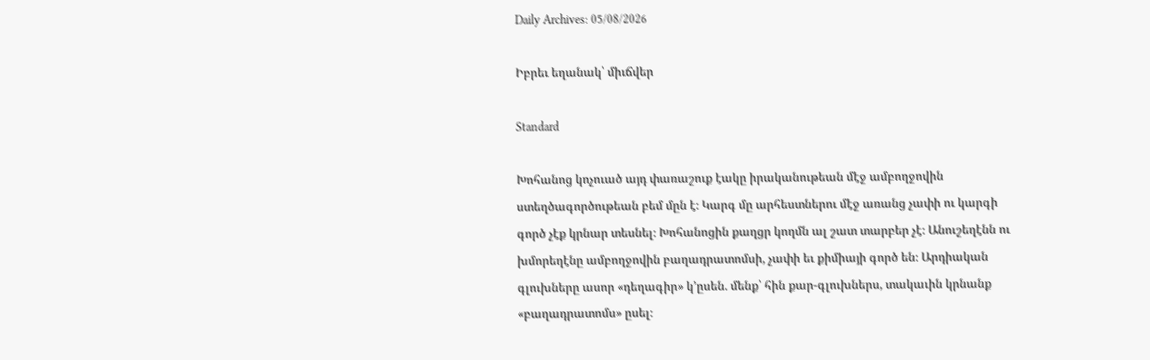Daily Archives: 05/08/2026

Իբրեւ եղանակ՝ միւճվեր

Standard

Խոհանոց կոչուած այդ փառաշուք էակը իրականութեան մէջ ամբողջովին ստեղծագործութեան բեմ մըն է։ Կարգ մը արհեստներու մէջ առանց չափի ու կարգի գործ չէք կրնար տեսնել։ Խոհանոցին քաղցր կողմն ալ շատ տարբեր չէ։ Անուշեղէնն ու խմորեղէնը ամբողջովին բաղադրատոմսի, չափի եւ քիմիայի գործ են։ Արդիական գլուխները ասոր «դեղագիր» կ’ըսեն. մենք՝ հին քար-գլուխներս, տակաւին կրնանք «բաղադրատոմս» ըսել։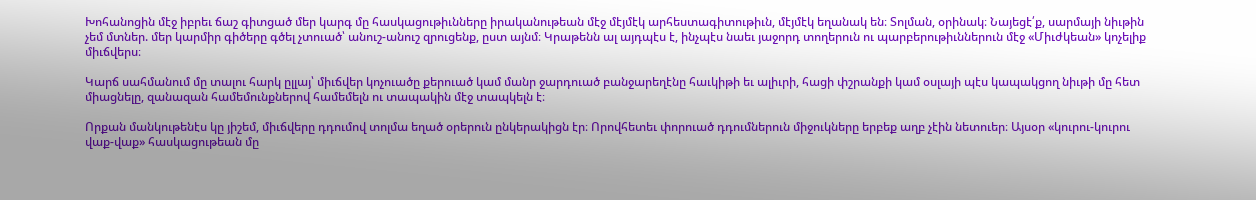Խոհանոցին մէջ իբրեւ ճաշ գիտցած մեր կարգ մը հասկացութիւնները իրականութեան մէջ մէյմէկ արհեստագիտութիւն, մէյմէկ եղանակ են։ Տոլման, օրինակ։ Նայեցէ՛ք, սարմայի նիւթին չեմ մտներ. մեր կարմիր գիծերը գծել չտուած՝ անուշ-անուշ զրուցենք, ըստ այնմ։ Կրաթենն ալ այդպէս է, ինչպէս նաեւ յաջորդ տողերուն ու պարբերութիւններուն մէջ «Միւժկեան» կոչելիք միւճվերս։

Կարճ սահմանում մը տալու հարկ ըլլայ՝ միւճվեր կոչուածը քերուած կամ մանր ջարդուած բանջարեղէնը հաւկիթի եւ ալիւրի, հացի փշրանքի կամ օսլայի պէս կապակցող նիւթի մը հետ միացնելը, զանազան համեմունքներով համեմելն ու տապակին մէջ տապկելն է։

Որքան մանկութենէս կը յիշեմ, միւճվերը դդումով տոլմա եղած օրերուն ընկերակիցն էր։ Որովհետեւ փորուած դդումներուն միջուկները երբեք աղբ չէին նետուեր։ Այսօր «կուրու-կուրու վաք-վաք» հասկացութեան մը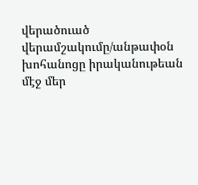վերածուած վերամշակումը/անթափօն խոհանոցը իրականութեան մէջ մեր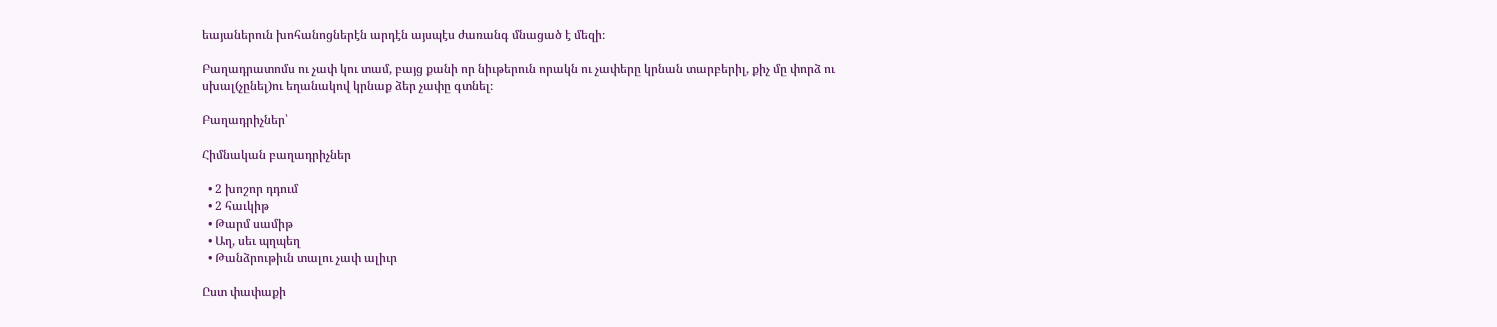եայաներուն խոհանոցներէն արդէն այսպէս ժառանգ մնացած է մեզի։

Բաղադրատոմս ու չափ կու տամ, բայց քանի որ նիւթերուն որակն ու չափերը կրնան տարբերիլ, քիչ մը փորձ ու սխալ(չընել)ու եղանակով կրնաք ձեր չափը գտնել։

Բաղադրիչներ՝

Հիմնական բաղադրիչներ

  • 2 խոշոր դդում
  • 2 հաւկիթ
  • Թարմ սամիթ
  • Աղ, սեւ պղպեղ
  • Թանձրութիւն տալու չափ ալիւր

Ըստ փափաքի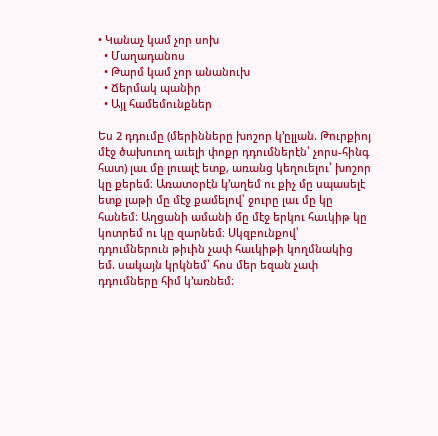• Կանաչ կամ չոր սոխ
  • Մաղադանոս
  • Թարմ կամ չոր անանուխ
  • Ճերմակ պանիր
  • Այլ համեմունքներ

Ես 2 դդումը (մերինները խոշոր կ’ըլլան. Թուրքիոյ մէջ ծախուող աւելի փոքր դդումներէն՝ չորս-հինգ հատ) լաւ մը լուալէ ետք, առանց կեղուելու՝ խոշոր կը քերեմ։ Առատօրէն կ’աղեմ ու քիչ մը սպասելէ ետք լաթի մը մէջ քամելով՝ ջուրը լաւ մը կը հանեմ։ Աղցանի ամանի մը մէջ երկու հաւկիթ կը կոտրեմ ու կը զարնեմ։ Սկզբունքով՝ դդումներուն թիւին չափ հաւկիթի կողմնակից եմ. սակայն կրկնեմ՝ հոս մեր եզան չափ դդումները հիմ կ’առնեմ։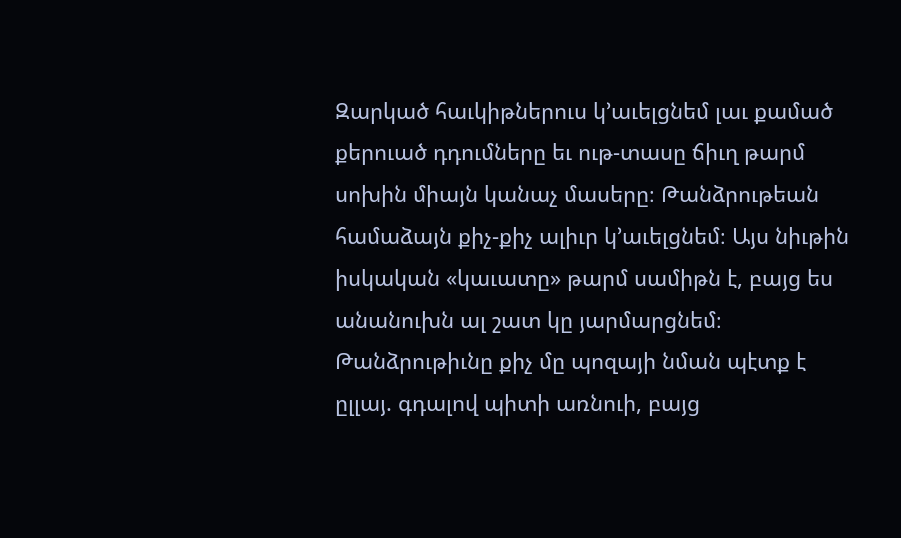Զարկած հաւկիթներուս կ’աւելցնեմ լաւ քամած քերուած դդումները եւ ութ-տասը ճիւղ թարմ սոխին միայն կանաչ մասերը։ Թանձրութեան համաձայն քիչ-քիչ ալիւր կ’աւելցնեմ։ Այս նիւթին իսկական «կաւատը» թարմ սամիթն է, բայց ես անանուխն ալ շատ կը յարմարցնեմ։ Թանձրութիւնը քիչ մը պոզայի նման պէտք է ըլլայ. գդալով պիտի առնուի, բայց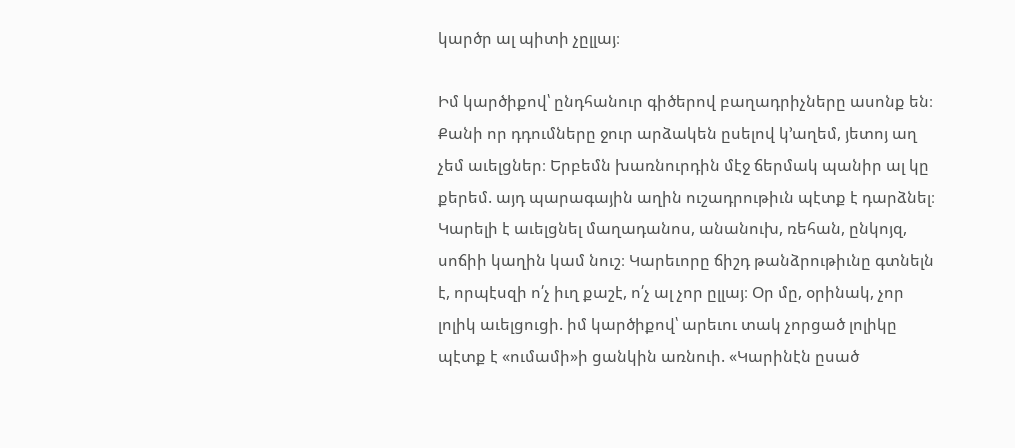կարծր ալ պիտի չըլլայ։

Իմ կարծիքով՝ ընդհանուր գիծերով բաղադրիչները ասոնք են։ Քանի որ դդումները ջուր արձակեն ըսելով կ’աղեմ, յետոյ աղ չեմ աւելցներ։ Երբեմն խառնուրդին մէջ ճերմակ պանիր ալ կը քերեմ. այդ պարագային աղին ուշադրութիւն պէտք է դարձնել։ Կարելի է աւելցնել մաղադանոս, անանուխ, ռեհան, ընկոյզ, սոճիի կաղին կամ նուշ։ Կարեւորը ճիշդ թանձրութիւնը գտնելն է, որպէսզի ո՛չ իւղ քաշէ, ո՛չ ալ չոր ըլլայ։ Օր մը, օրինակ, չոր լոլիկ աւելցուցի. իմ կարծիքով՝ արեւու տակ չորցած լոլիկը պէտք է «ումամի»ի ցանկին առնուի. «Կարինէն ըսած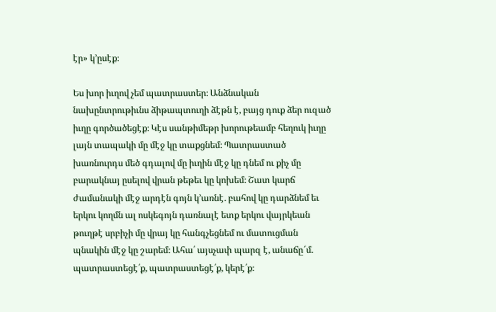էր» կ’ըսէք։

Ես խոր իւղով չեմ պատրաստեր։ Անձնական նախընտրութիւնս ձիթապտուղի ձէթն է, բայց դուք ձեր ուզած իւղը գործածեցէք։ Կէս սանթիմեթր խորութեամբ հեղուկ իւղը լայն տապակի մը մէջ կը տաքցնեմ։ Պատրաստած խառնուրդս մեծ գդալով մը իւղին մէջ կը դնեմ ու քիչ մը բարակնայ ըսելով վրան թեթեւ կը կոխեմ։ Շատ կարճ ժամանակի մէջ արդէն գոյն կ’առնէ. բահով կը դարձնեմ եւ երկու կողմն ալ ոսկեգոյն դառնալէ ետք երկու վայրկեան թուղթէ սրբիչի մը վրայ կը հանգչեցնեմ ու մատուցման պնակին մէջ կը շարեմ։ Ահա՛ այսչափ պարզ է, անաճը՜մ. պատրաստեցէ՛ք, պատրաստեցէ՛ք, կերէ՛ք։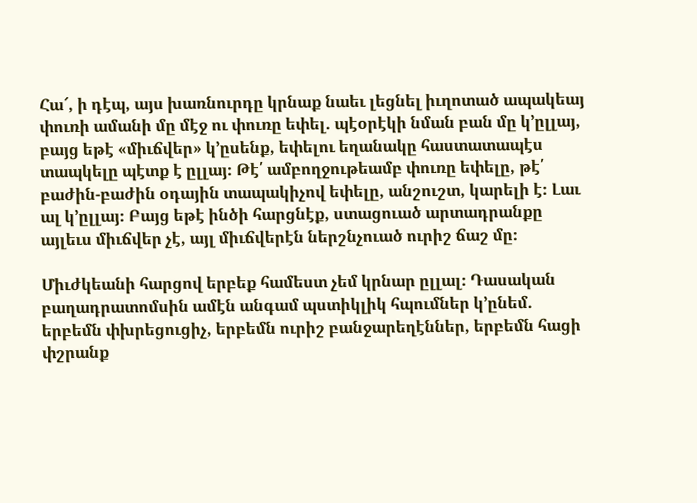Հա՜, ի դէպ, այս խառնուրդը կրնաք նաեւ լեցնել իւղոտած ապակեայ փուռի ամանի մը մէջ ու փուռը եփել. պէօրէկի նման բան մը կ’ըլլայ, բայց եթէ «միւճվեր» կ’ըսենք, եփելու եղանակը հաստատապէս տապկելը պէտք է ըլլայ։ Թէ՛ ամբողջութեամբ փուռը եփելը, թէ՛ բաժին-բաժին օդային տապակիչով եփելը, անշուշտ, կարելի է։ Լաւ ալ կ’ըլլայ։ Բայց եթէ ինծի հարցնէք, ստացուած արտադրանքը այլեւս միւճվեր չէ, այլ միւճվերէն ներշնչուած ուրիշ ճաշ մը։

Միւժկեանի հարցով երբեք համեստ չեմ կրնար ըլլալ։ Դասական բաղադրատոմսին ամէն անգամ պստիկլիկ հպումներ կ’ընեմ. երբեմն փխրեցուցիչ, երբեմն ուրիշ բանջարեղէններ, երբեմն հացի փշրանք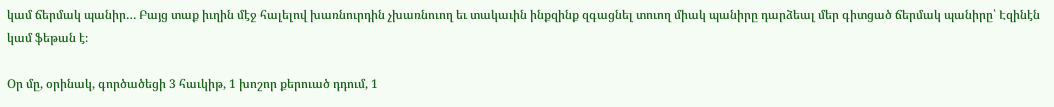կամ ճերմակ պանիր… Բայց տաք իւղին մէջ հալելով խառնուրդին չխառնուող եւ տակաւին ինքզինք զգացնել տուող միակ պանիրը դարձեալ մեր գիտցած ճերմակ պանիրը՝ Էզինէն կամ ֆեթան է։

Օր մը, օրինակ, գործածեցի 3 հաւկիթ, 1 խոշոր քերուած դդում, 1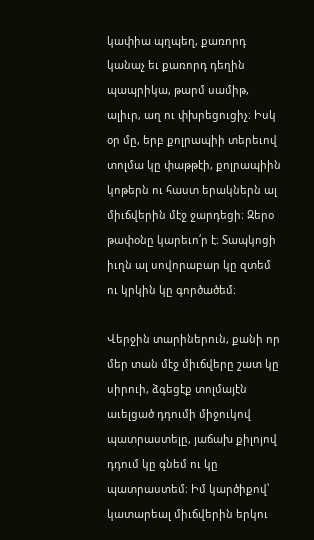կափիա պղպեղ, քառորդ կանաչ եւ քառորդ դեղին պապրիկա, թարմ սամիթ, ալիւր, աղ ու փխրեցուցիչ։ Իսկ օր մը, երբ քոլրապիի տերեւով տոլմա կը փաթթէի, քոլրապիին կոթերն ու հաստ երակներն ալ միւճվերին մէջ ջարդեցի։ Զերօ թափօնը կարեւո՛ր է։ Տապկոցի իւղն ալ սովորաբար կը զտեմ ու կրկին կը գործածեմ։

Վերջին տարիներուն, քանի որ մեր տան մէջ միւճվերը շատ կը սիրուի, ձգեցէք տոլմայէն աւելցած դդումի միջուկով պատրաստելը, յաճախ քիլոյով դդում կը գնեմ ու կը պատրաստեմ։ Իմ կարծիքով՝ կատարեալ միւճվերին երկու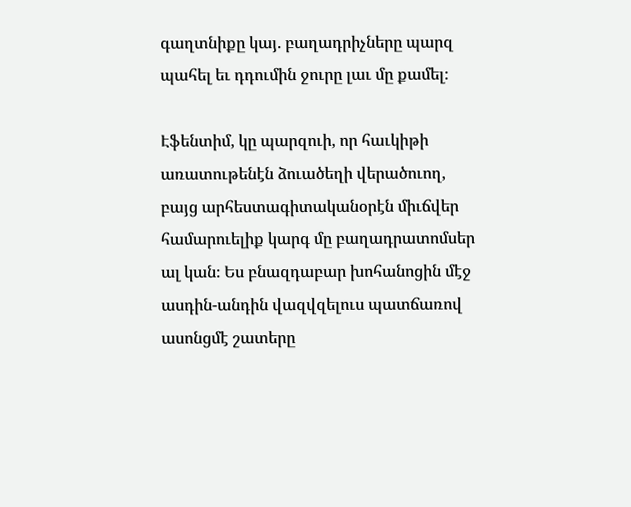գաղտնիքը կայ. բաղադրիչները պարզ պահել եւ դդումին ջուրը լաւ մը քամել։

Էֆենտիմ, կը պարզուի, որ հաւկիթի առատութենէն ձուածեղի վերածուող, բայց արհեստագիտականօրէն միւճվեր համարուելիք կարգ մը բաղադրատոմսեր ալ կան։ Ես բնազդաբար խոհանոցին մէջ ասդին-անդին վազվզելուս պատճառով ասոնցմէ շատերը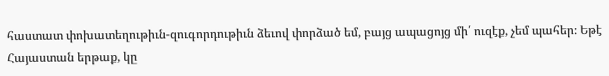հաստատ փոխատեղութիւն-զուգորդութիւն ձեւով փորձած եմ, բայց ապացոյց մի՛ ուզէք, չեմ պահեր։ Եթէ Հայաստան երթաք, կը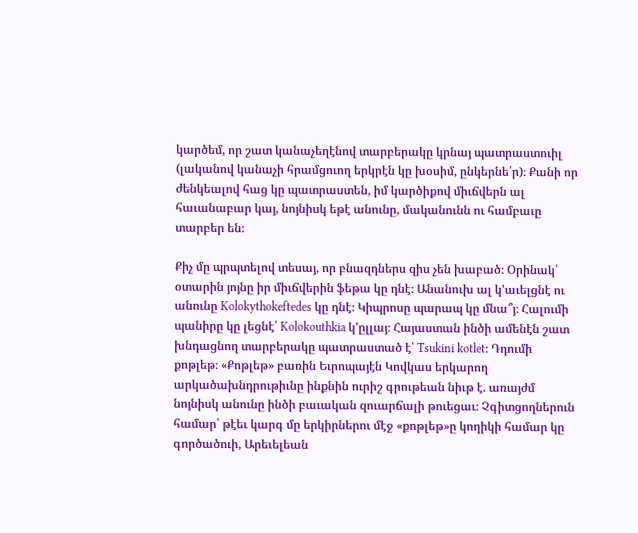կարծեմ, որ շատ կանաչեղէնով տարբերակը կրնայ պատրաստուիլ (լականով կանաչի հրամցուող երկրէն կը խօսիմ, ընկերնե՛ր)։ Քանի որ ժենկեալով հաց կը պատրաստեն, իմ կարծիքով միւճվերն ալ հաւանաբար կայ, նոյնիսկ եթէ անունը, մականունն ու համբաւը տարբեր են։

Քիչ մը պրպտելով տեսայ, որ բնազդներս զիս չեն խաբած։ Օրինակ՝ օտարին յոյնը իր միւճվերին ֆեթա կը դնէ։ Անանուխ ալ կ’աւելցնէ ու անունը Kolokythokeftedes կը դնէ։ Կիպրոսը պարապ կը մնա՞յ։ Հալումի պանիրը կը լեցնէ՝ Kolokouthkia կ’ըլլայ։ Հայաստան ինծի ամենէն շատ խնդացնող տարբերակը պատրաստած է՝ Tsukini kotlet։ Դդումի քոթլեթ։ «Քոթլեթ» բառին Եւրոպայէն Կովկաս երկարող արկածախնդրութիւնը ինքնին ուրիշ գրութեան նիւթ է. առայժմ նոյնիսկ անունը ինծի բաւական զուարճալի թուեցաւ։ Չգիտցողներուն համար՝ թէեւ կարգ մը երկիրներու մէջ «քոթլեթ»ը կողիկի համար կը գործածուի, Արեւելեան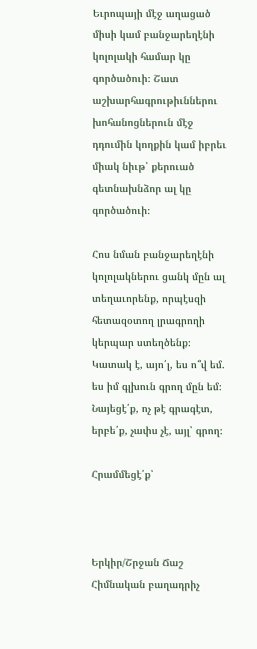Եւրոպայի մէջ աղացած միսի կամ բանջարեղէնի կոլոլակի համար կը գործածուի։ Շատ աշխարհագրութիւններու խոհանոցներուն մէջ դդումին կողքին կամ իբրեւ միակ նիւթ՝ քերուած գետնախնձոր ալ կը գործածուի։

Հոս նման բանջարեղէնի կոլոլակներու ցանկ մըն ալ տեղաւորենք, որպէսզի հետազօտող լրագրողի կերպար ստեղծենք։ Կատակ է, այո՛լ, ես ո՞վ եմ. ես իմ գլխուն գրող մըն եմ։ Նայեցէ՛ք, ոչ թէ գրագէտ, երբե՛ք, չափս չէ, այլ՝ գրող։

Հրամմեցէ՛ք՝



Երկիր/Շրջան Ճաշ Հիմնական բաղադրիչ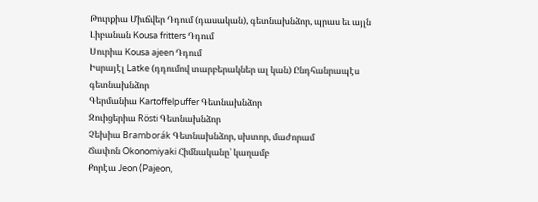Թուրքիա Միւճվեր Դդում (դասական), գետնախնձոր, պրաս եւ այլն
Լիբանան Kousa fritters Դդում
Սուրիա Kousa ajeen Դդում
Իսրայէլ Latke (դդումով տարբերակներ ալ կան) Ընդհանրապէս գետնախնձոր
Գերմանիա Kartoffelpuffer Գետնախնձոր
Զուիցերիա Rösti Գետնախնձոր
Չեխիա Bramborák Գետնախնձոր, սխտոր, մաժորամ
Ճափոն Okonomiyaki Հիմնականը՝ կաղամբ
Քորէա Jeon (Pajeon,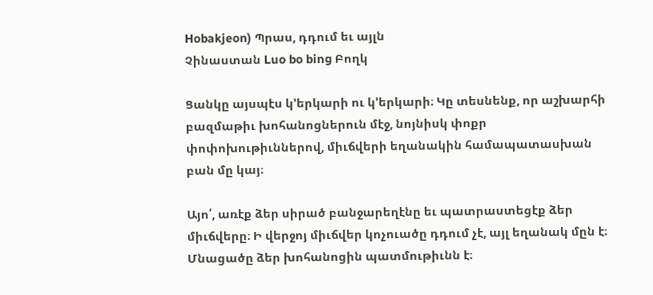Hobakjeon) Պրաս, դդում եւ այլն
Չինաստան Luo bo bing Բողկ

Ցանկը այսպէս կ’երկարի ու կ’երկարի։ Կը տեսնենք, որ աշխարհի բազմաթիւ խոհանոցներուն մէջ, նոյնիսկ փոքր փոփոխութիւններով, միւճվերի եղանակին համապատասխան բան մը կայ։

Այո՛, առէք ձեր սիրած բանջարեղէնը եւ պատրաստեցէք ձեր միւճվերը։ Ի վերջոյ միւճվեր կոչուածը դդում չէ, այլ եղանակ մըն է։ Մնացածը ձեր խոհանոցին պատմութիւնն է։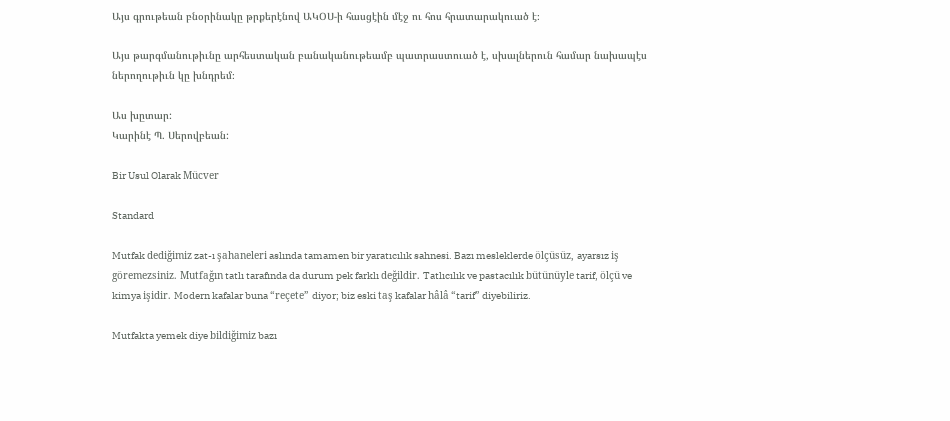Այս գրութեան բնօրինակը թրքերէնով ԱԿՕՍ-ի հասցէին մէջ ու հոս հրատարակուած է։

Այս թարգմանութիւնը արհեստական բանականութեամբ պատրաստուած է, սխալներուն համար նախապէս ներողութիւն կը խնդրեմ։

Աս խըտար:
Կարինէ Պ. Սերովբեան:

Bir Usul Olarak Mücver

Standard

Mutfak dediğimiz zat-ı şahaneleri aslında tamamen bir yaratıcılık sahnesi. Bazı mesleklerde ölçüsüz, ayarsız iş göremezsiniz. Mutfağın tatlı tarafında da durum pek farklı değildir. Tatlıcılık ve pastacılık bütünüyle tarif, ölçü ve kimya işidir. Modern kafalar buna “reçete” diyor; biz eski taş kafalar hâlâ “tarif” diyebiliriz.

Mutfakta yemek diye bildiğimiz bazı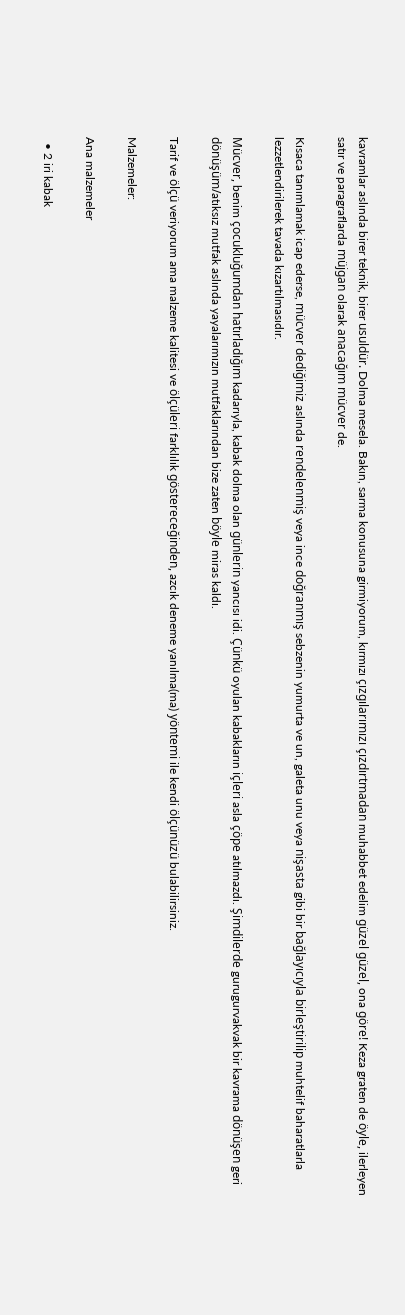kavramlar aslında birer teknik, birer usuldür. Dolma mesela. Bakın, sarma konusuna girmiyorum, kırmızı çızgılarımızı çızdırtmadan muhabbet edelim güzel güzel, ona göre! Keza graten de öyle, ilerleyen satır ve paragraflarda müjgan olarak anacağım mücver de.

Kısaca tanımlamak icap ederse, mücver dediğimiz aslında rendelenmiş veya ince doğranmış sebzenin yumurta ve un, galeta unu veya nişasta gibi bir bağlayıcıyla birleştirilip muhtelif baharatlarla lezzetlendirilerek tavada kızartılmasıdır.

Mücver, benim çocukluğumdan hatırladığım kadarıyla, kabak dolma olan günlerin yancısı idi. Çünkü oyulan kabakların içleri asla çöpe atılmazdı. Şimdilerde gurugurvakvak bir kavrama dönüşen geri dönüşüm/atıksız mutfak aslında yayalarımızın mutfaklarından bize zaten böyle miras kaldı.

Tarif ve ölçü veriyorum ama malzeme kalitesi ve ölçüleri farklılık göstereceğinden, azcık deneme yanılma(ma) yöntemi ile kendi ölçünüzü bulabilirsiniz.

Malzemeler:

Ana malzemeler

  • 2 iri kabak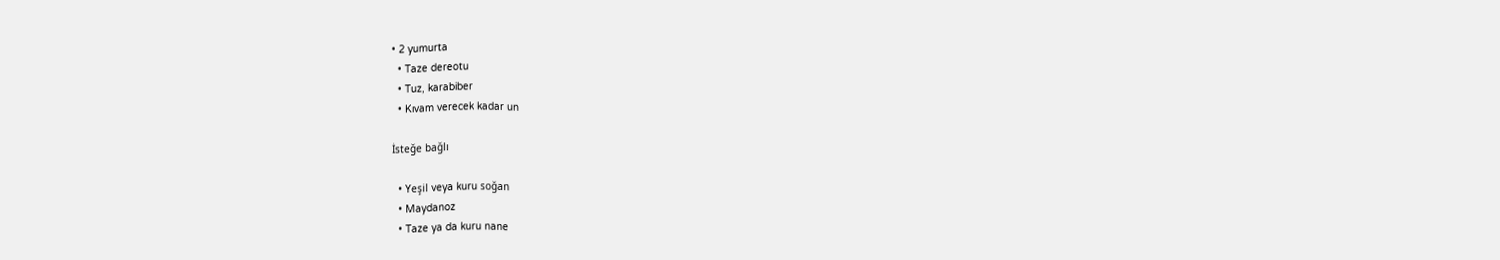• 2 yumurta
  • Taze dereotu
  • Tuz, karabiber
  • Kıvam verecek kadar un

İsteğe bağlı

  • Yeşil veya kuru soğan
  • Maydanoz
  • Taze ya da kuru nane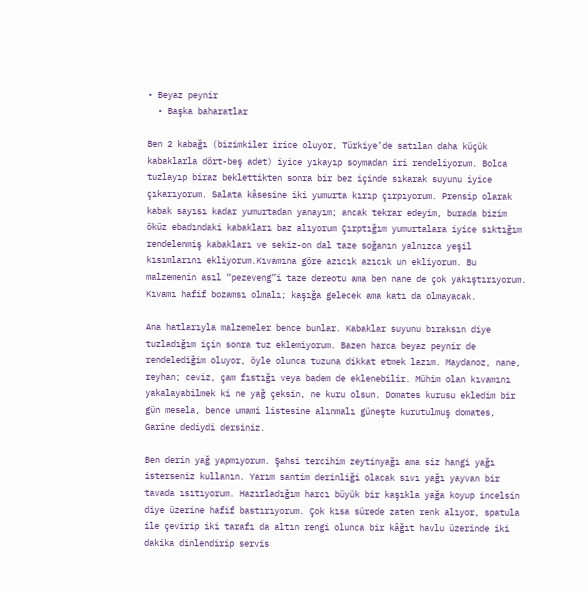• Beyaz peynir
  • Başka baharatlar

Ben 2 kabağı (bizimkiler irice oluyor, Türkiye’de satılan daha küçük kabaklarla dört-beş adet) iyice yıkayıp soymadan iri rendeliyorum. Bolca tuzlayıp biraz beklettikten sonra bir bez içinde sıkarak suyunu iyice çıkarıyorum. Salata kâsesine iki yumurta kırıp çırpıyorum. Prensip olarak kabak sayısı kadar yumurtadan yanayım; ancak tekrar edeyim, burada bizim öküz ebadındaki kabakları baz alıyorum Çırptığım yumurtalara iyice sıktığım rendelenmiş kabakları ve sekiz-on dal taze soğanın yalnızca yeşil kısımlarını ekliyorum.Kıvamına göre azıcık azıcık un ekliyorum. Bu malzemenin asıl “pezeveng”i taze dereotu ama ben nane de çok yakıştırıyorum. Kıvamı hafif bozamsı olmalı; kaşığa gelecek ama katı da olmayacak.

Ana hatlarıyla malzemeler bence bunlar. Kabaklar suyunu bıraksın diye tuzladığım için sonra tuz eklemiyorum. Bazen harca beyaz peynir de rendelediğim oluyor, öyle olunca tuzuna dikkat etmek lazım. Maydanoz, nane, reyhan; ceviz, çam fıstığı veya badem de eklenebilir. Mühim olan kıvamını yakalayabilmek ki ne yağ çeksin, ne kuru olsun. Domates kurusu ekledim bir gün mesela, bence umami listesine alınmalı güneşte kurutulmuş domates, Garine dediydi dersiniz.

Ben derin yağ yapmıyorum. Şahsi tercihim zeytinyağı ama siz hangi yağı isterseniz kullanın. Yarım santim derinliği olacak sıvı yağı yayvan bir tavada ısıtıyorum. Hazırladığım harcı büyük bir kaşıkla yağa koyup incelsin diye üzerine hafif bastırıyorum. Çok kısa sürede zaten renk alıyor, spatula ile çevirip iki tarafı da altın rengi olunca bir kâğıt havlu üzerinde iki dakika dinlendirip servis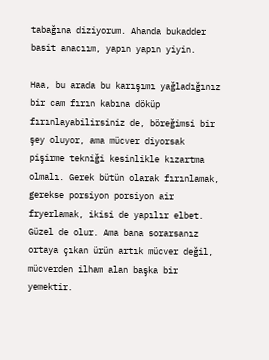tabağına diziyorum. Ahanda bukadder basit anacıım, yapın yapın yiyin.

Haa, bu arada bu karışımı yağladığınız bir cam fırın kabına döküp fırınlayabilirsiniz de, böreğimsi bir şey oluyor, ama mücver diyorsak pişirme tekniği kesinlikle kızartma olmalı. Gerek bütün olarak fırınlamak, gerekse porsiyon porsiyon air fryerlamak, ikisi de yapılır elbet. Güzel de olur. Ama bana sorarsanız ortaya çıkan ürün artık mücver değil, mücverden ilham alan başka bir yemektir.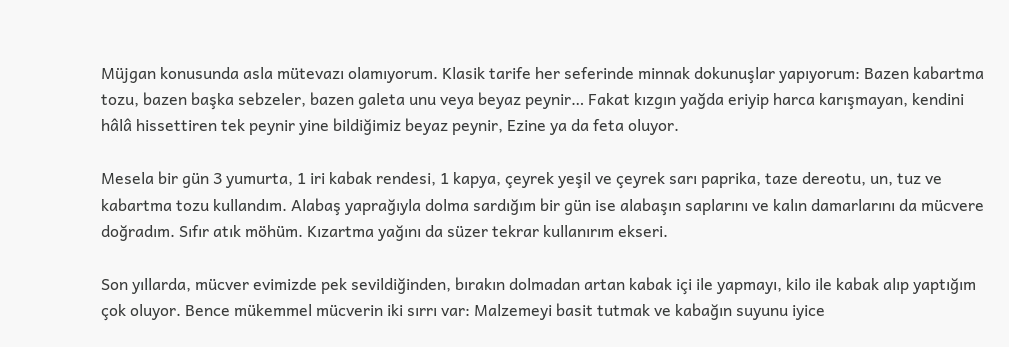Müjgan konusunda asla mütevazı olamıyorum. Klasik tarife her seferinde minnak dokunuşlar yapıyorum: Bazen kabartma tozu, bazen başka sebzeler, bazen galeta unu veya beyaz peynir… Fakat kızgın yağda eriyip harca karışmayan, kendini hâlâ hissettiren tek peynir yine bildiğimiz beyaz peynir, Ezine ya da feta oluyor.

Mesela bir gün 3 yumurta, 1 iri kabak rendesi, 1 kapya, çeyrek yeşil ve çeyrek sarı paprika, taze dereotu, un, tuz ve kabartma tozu kullandım. Alabaş yaprağıyla dolma sardığım bir gün ise alabaşın saplarını ve kalın damarlarını da mücvere doğradım. Sıfır atık möhüm. Kızartma yağını da süzer tekrar kullanırım ekseri.

Son yıllarda, mücver evimizde pek sevildiğinden, bırakın dolmadan artan kabak içi ile yapmayı, kilo ile kabak alıp yaptığım çok oluyor. Bence mükemmel mücverin iki sırrı var: Malzemeyi basit tutmak ve kabağın suyunu iyice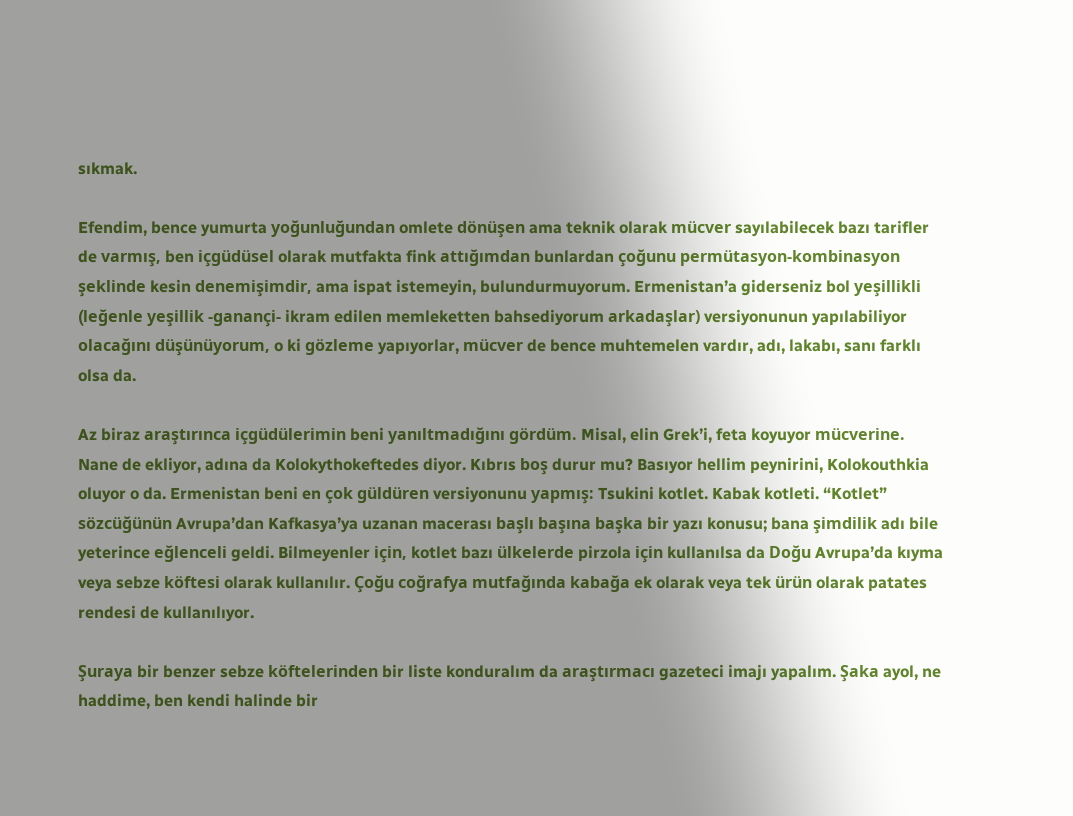sıkmak.

Efendim, bence yumurta yoğunluğundan omlete dönüşen ama teknik olarak mücver sayılabilecek bazı tarifler de varmış, ben içgüdüsel olarak mutfakta fink attığımdan bunlardan çoğunu permütasyon-kombinasyon şeklinde kesin denemişimdir, ama ispat istemeyin, bulundurmuyorum. Ermenistan’a giderseniz bol yeşillikli (leğenle yeşillik -ganançi- ikram edilen memleketten bahsediyorum arkadaşlar) versiyonunun yapılabiliyor olacağını düşünüyorum, o ki gözleme yapıyorlar, mücver de bence muhtemelen vardır, adı, lakabı, sanı farklı olsa da.

Az biraz araştırınca içgüdülerimin beni yanıltmadığını gördüm. Misal, elin Grek’i, feta koyuyor mücverine. Nane de ekliyor, adına da Kolokythokeftedes diyor. Kıbrıs boş durur mu? Basıyor hellim peynirini, Kolokouthkia oluyor o da. Ermenistan beni en çok güldüren versiyonunu yapmış: Tsukini kotlet. Kabak kotleti. “Kotlet” sözcüğünün Avrupa’dan Kafkasya’ya uzanan macerası başlı başına başka bir yazı konusu; bana şimdilik adı bile yeterince eğlenceli geldi. Bilmeyenler için, kotlet bazı ülkelerde pirzola için kullanılsa da Doğu Avrupa’da kıyma veya sebze köftesi olarak kullanılır. Çoğu coğrafya mutfağında kabağa ek olarak veya tek ürün olarak patates rendesi de kullanılıyor.

Şuraya bir benzer sebze köftelerinden bir liste konduralım da araştırmacı gazeteci imajı yapalım. Şaka ayol, ne haddime, ben kendi halinde bir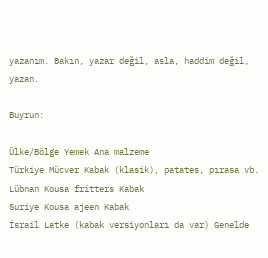yazanım. Bakın, yazar değil, asla, haddim değil, yazan.

Buyrun:

Ülke/Bölge Yemek Ana malzeme
Türkiye Mücver Kabak (klasik), patates, pırasa vb.
Lübnan Kousa fritters Kabak
Suriye Kousa ajeen Kabak
İsrail Latke (kabak versiyonları da var) Genelde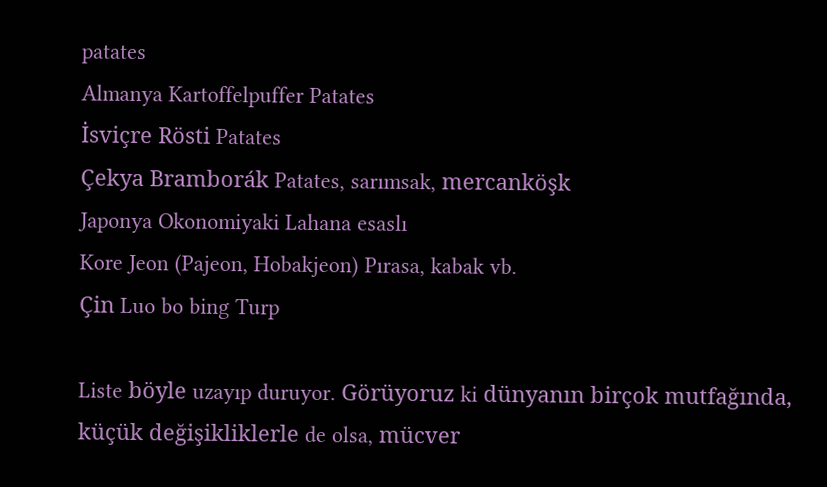patates
Almanya Kartoffelpuffer Patates
İsviçre Rösti Patates
Çekya Bramborák Patates, sarımsak, mercanköşk
Japonya Okonomiyaki Lahana esaslı
Kore Jeon (Pajeon, Hobakjeon) Pırasa, kabak vb.
Çin Luo bo bing Turp

Liste böyle uzayıp duruyor. Görüyoruz ki dünyanın birçok mutfağında, küçük değişikliklerle de olsa, mücver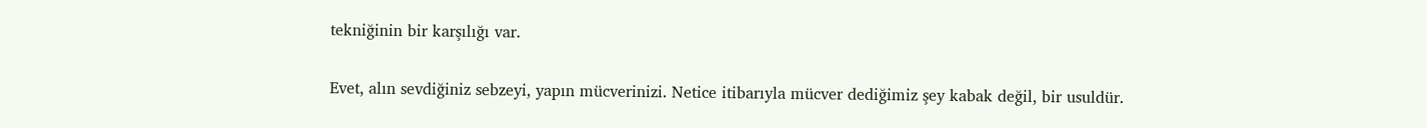tekniğinin bir karşılığı var.

Evet, alın sevdiğiniz sebzeyi, yapın mücverinizi. Netice itibarıyla mücver dediğimiz şey kabak değil, bir usuldür.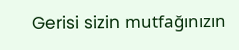Gerisi sizin mutfağınızın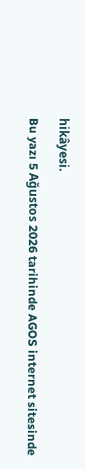hikâyesi.

Bu yazı 5 Ağustos 2026 tarihinde AGOS internet sitesinde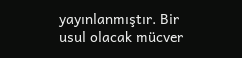yayınlanmıştır. Bir usul olacak mücver